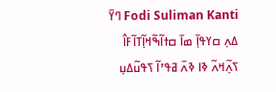Fodi Suliman Kanti ߣߌ߫ ߡߍ߲ ߛߌߟߊ߲߫ ߘߊ߫ ߛߙߊ߬ߒ߬ߞߊ߲߬ߠߊ߬ߓߊ߮ ߖߍ߲߬ߞߍ߬ ߢߊ ߢߍ߫ ߥߟߴߊ߬ ߖߟߎ߬ߡߎ߲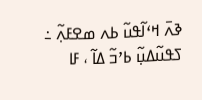ߢߍ߫ ߞߵߊ߬ߟߎ߬ ߕߍ ߘߐߓߍ߲߬ ߸ ߖߟߎ߬ߡߎ߲߬ ߕߴߏ߬ ߡߊ߬ ، ߓߊ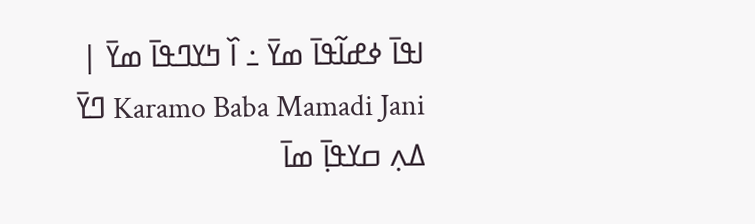ߊߟߊ߫ ߦߝߊ߬ߟߊ߫ ߘߌ߫ ߸ ߊ߰ ߤߌߣߟߊ߫ ߘߌ߫ |
Karamo Baba Mamadi Jani ߣߌ߫ ߡߍ߲ ߛߌߟߊ߲߫ ߘߊ߫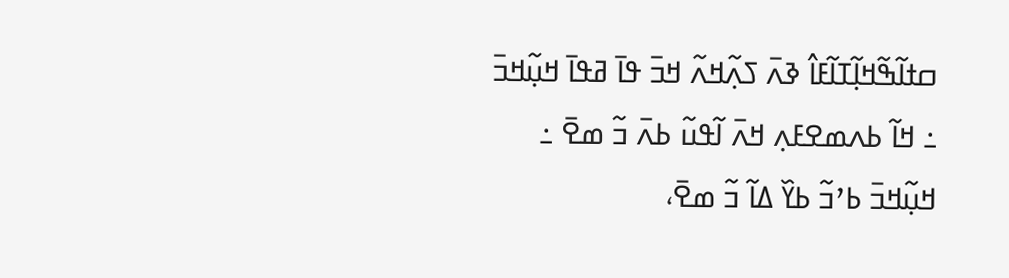ߛߙߊ߬ߒ߬ߞߊ߲߬ߠߊ߬ߓߊ߮ ߢߍ߫ ߖߍ߲߬ߞߍ߬ ߞߏ߫ ߟߊ߫ ߥߟߊ߫ ߞߎ߲߬ߞߏ߫ ߸ ߞߊ߬ ߕߍߘߐߓߍ߲ ߞߍ߫ ߊ߬ߟߎ߬ ߕߍ߫ ߏ߬ ߘߐ߫ ߸ ߞߎ߲߬ߞߏ߫ ߕߴߏ߬ ߕߌ߰ ߡߊ߬ ߏ߬ ߘߐ߫،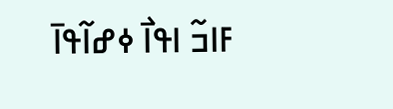ߓߊߏ߬ ߊߟߊ߯ ߦߝߊ߬ߟߊ߫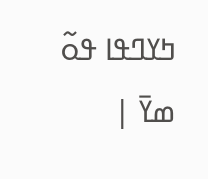ߤߌߣߟߊ ߟߋ߬ ߘߌ߫ |